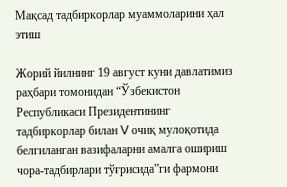Мақсад тадбиркорлар муаммоларини ҳал этиш

Жорий йилнинг 19 август куни давлатимиз раҳбари томонидан “Ўзбекистон Республикаси Президентининг тадбиркорлар билан V очиқ мулоқотида белгиланган вазифаларни амалга ошириш чора-тадбирлари тўғрисида”ги фармони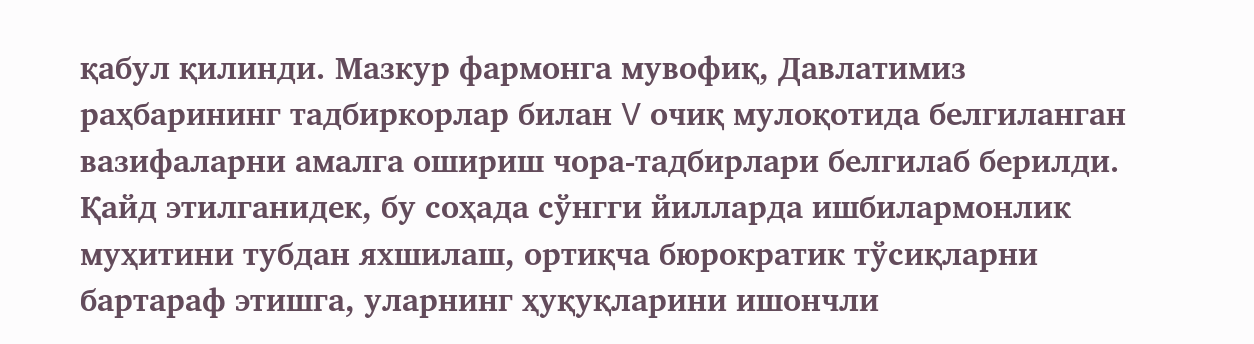қабул қилинди. Мазкур фармонга мувофиқ, Давлатимиз раҳбарининг тадбиркорлар билан V очиқ мулоқотида белгиланган вазифаларни амалга ошириш чора-тадбирлари белгилаб берилди. Қайд этилганидек, бу соҳада сўнгги йилларда ишбилармонлик муҳитини тубдан яхшилаш, ортиқча бюрократик тўсиқларни бартараф этишга, уларнинг ҳуқуқларини ишончли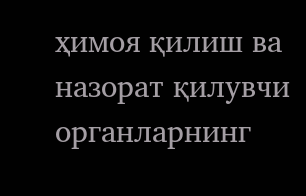ҳимоя қилиш ва назорат қилувчи органларнинг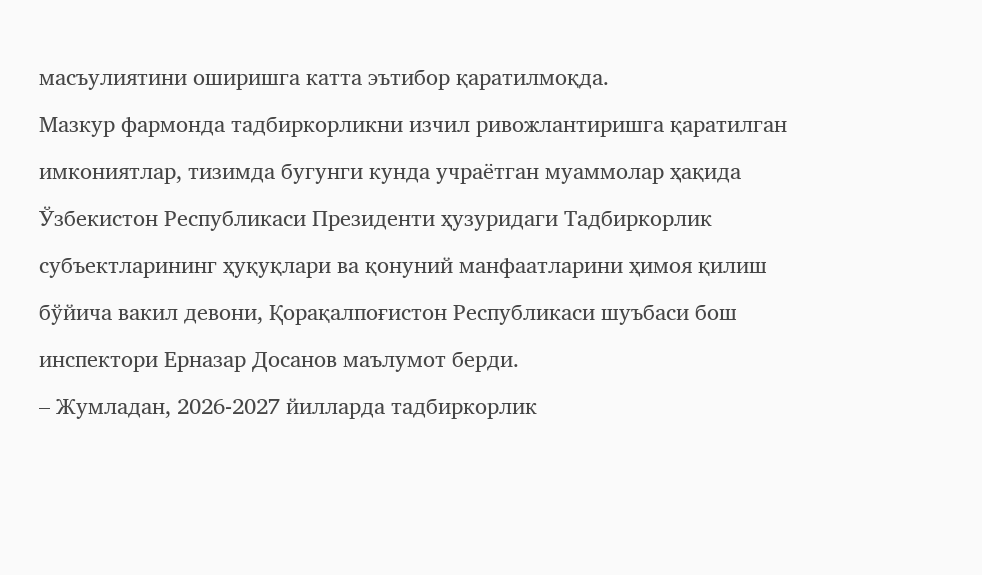масъулиятини оширишга катта эътибор қаратилмоқда.
Мазкур фармонда тадбиркорликни изчил ривожлантиришга қаратилган имкониятлар, тизимда бугунги кунда учраётган муаммолар ҳақида Ўзбекистон Республикаси Президенти ҳузуридаги Тадбиркорлик субъектларининг ҳуқуқлари ва қонуний манфаатларини ҳимоя қилиш бўйича вакил девони, Қорақалпоғистон Республикаси шуъбаси бош инспектори Ерназар Досанов маълумот берди.
– Жумладан, 2026-2027 йилларда тадбиркорлик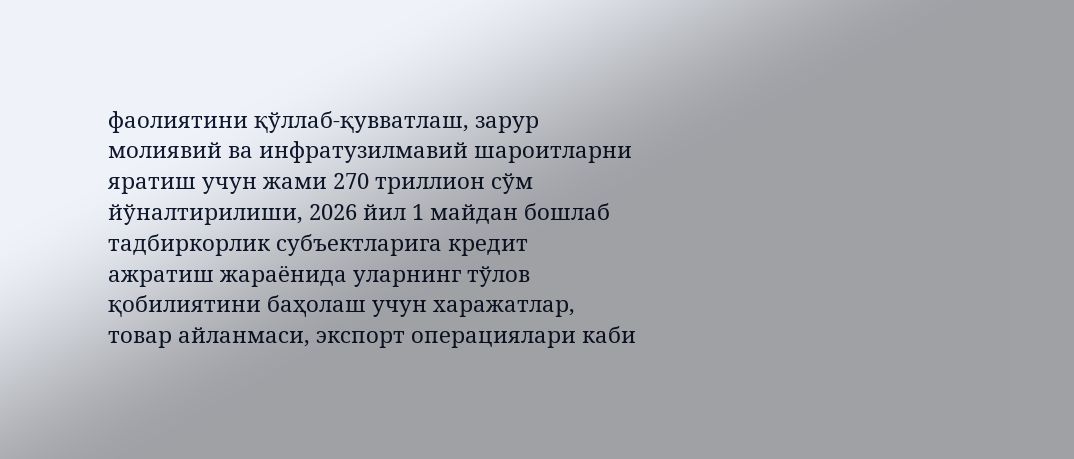фаолиятини қўллаб-қувватлаш, зарур молиявий ва инфратузилмавий шароитларни яратиш учун жами 270 триллион сўм йўналтирилиши, 2026 йил 1 майдан бошлаб тадбиркорлик субъектларига кредит ажратиш жараёнида уларнинг тўлов қобилиятини баҳолаш учун харажатлар, товар айланмаси, экспорт операциялари каби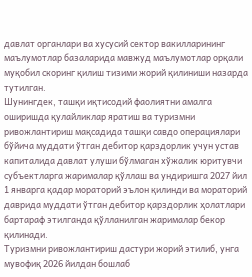давлат органлари ва хусусий сектор вакилларининг маълумотлар базаларида мавжуд маълумотлар орқали муқобил скоринг қилиш тизими жорий қилиниши назарда тутилган.
Шунингдек, ташқи иқтисодий фаолиятни амалга оширишда қулайликлар яратиш ва туризмни ривожлантириш мақсадида ташқи савдо операциялари бўйича муддати ўтган дебитор қарздорлик учун устав капиталида давлат улуши бўлмаган хўжалик юритувчи субъектларга жарималар қўллаш ва ундиришга 2027 йил 1 январга қадар мораторий эълон қилинди ва мораторий даврида муддати ўтган дебитор қарздорлик ҳолатлари бартараф этилганда қўлланилган жарималар бекор қилинади.
Туризмни ривожлантириш дастури жорий этилиб, унга мувофиқ 2026 йилдан бошлаб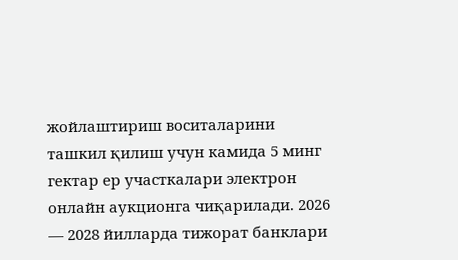жойлаштириш воситаларини ташкил қилиш учун камида 5 минг гектар ер участкалари электрон онлайн аукционга чиқарилади. 2026 — 2028 йилларда тижорат банклари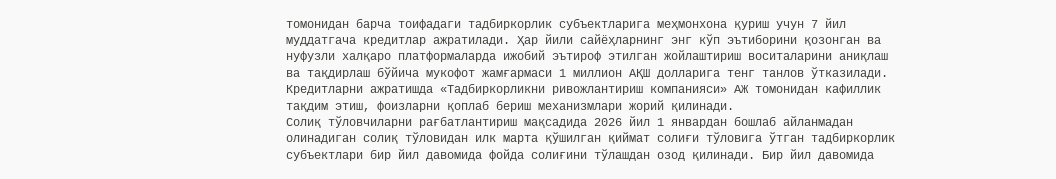томонидан барча тоифадаги тадбиркорлик субъектларига меҳмонхона қуриш учун 7 йил муддатгача кредитлар ажратилади. Ҳар йили сайёҳларнинг энг кўп эътиборини қозонган ва нуфузли халқаро платформаларда ижобий эътироф этилган жойлаштириш воситаларини аниқлаш ва тақдирлаш бўйича мукофот жамғармаси 1 миллион АҚШ долларига тенг танлов ўтказилади. Кредитларни ажратишда «Тадбиркорликни ривожлантириш компанияси» АЖ томонидан кафиллик тақдим этиш, фоизларни қоплаб бериш механизмлари жорий қилинади.
Солиқ тўловчиларни рағбатлантириш мақсадида 2026 йил 1 январдан бошлаб айланмадан олинадиган солиқ тўловидан илк марта қўшилган қиймат солиғи тўловига ўтган тадбиркорлик субъектлари бир йил давомида фойда солиғини тўлашдан озод қилинади. Бир йил давомида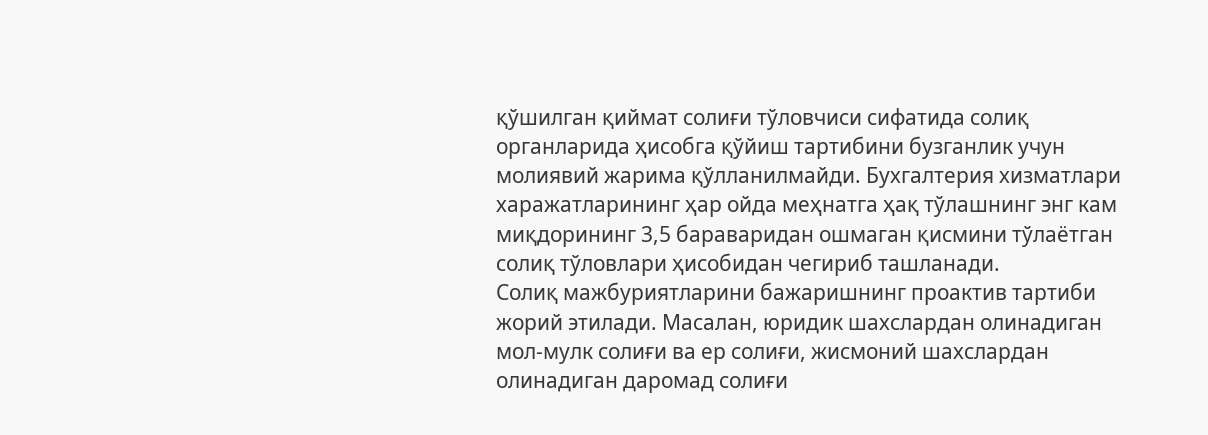қўшилган қиймат солиғи тўловчиси сифатида солиқ органларида ҳисобга қўйиш тартибини бузганлик учун молиявий жарима қўлланилмайди. Бухгалтерия хизматлари харажатларининг ҳар ойда меҳнатга ҳақ тўлашнинг энг кам миқдорининг 3,5 бараваридан ошмаган қисмини тўлаётган солиқ тўловлари ҳисобидан чегириб ташланади.
Солиқ мажбуриятларини бажаришнинг проактив тартиби жорий этилади. Масалан, юридик шахслардан олинадиган мол-мулк солиғи ва ер солиғи, жисмоний шахслардан олинадиган даромад солиғи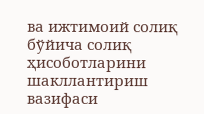ва ижтимоий солиқ бўйича солиқ ҳисоботларини шакллантириш вазифаси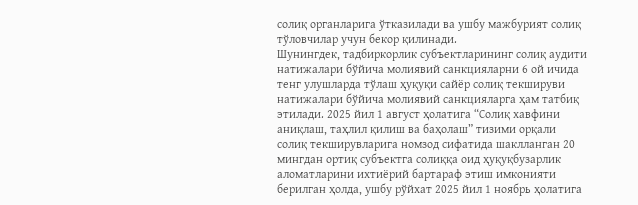солиқ органларига ўтказилади ва ушбу мажбурият солиқ тўловчилар учун бекор қилинади.
Шунингдек, тадбиркорлик субъектларининг солиқ аудити натижалари бўйича молиявий санкцияларни 6 ой ичида тенг улушларда тўлаш ҳуқуқи сайёр солиқ текшируви натижалари бўйича молиявий санкцияларга ҳам татбиқ этилади. 2025 йил 1 август ҳолатига “Солиқ хавфини аниқлаш, таҳлил қилиш ва баҳолаш” тизими орқали солиқ текширувларига номзод сифатида шаклланган 20 мингдан ортиқ субъектга солиққа оид ҳуқуқбузарлик аломатларини ихтиёрий бартараф этиш имконияти берилган ҳолда, ушбу рўйхат 2025 йил 1 ноябрь ҳолатига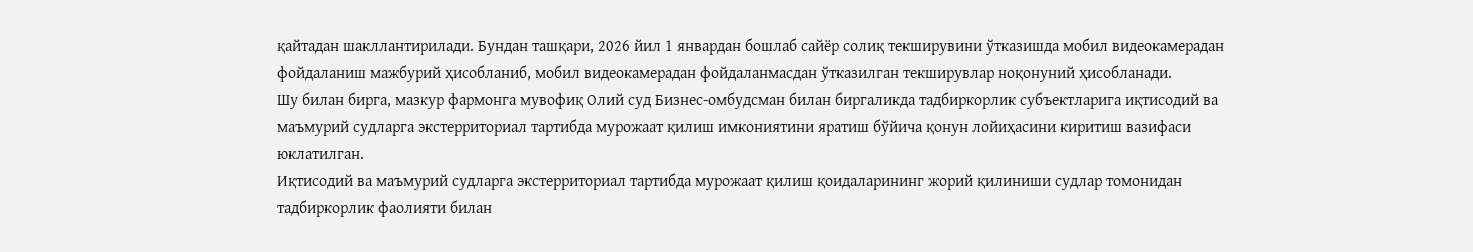қайтадан шакллантирилади. Бундан ташқари, 2026 йил 1 январдан бошлаб сайёр солиқ текширувини ўтказишда мобил видеокамерадан фойдаланиш мажбурий ҳисобланиб, мобил видеокамерадан фойдаланмасдан ўтказилган текширувлар ноқонуний ҳисобланади.
Шу билан бирга, мазкур фармонга мувофиқ Олий суд Бизнес-омбудсман билан биргаликда тадбиркорлик субъектларига иқтисодий ва маъмурий судларга экстерриториал тартибда мурожаат қилиш имкониятини яратиш бўйича қонун лойиҳасини киритиш вазифаси юклатилган.
Иқтисодий ва маъмурий судларга экстерриториал тартибда мурожаат қилиш қоидаларининг жорий қилиниши судлар томонидан тадбиркорлик фаолияти билан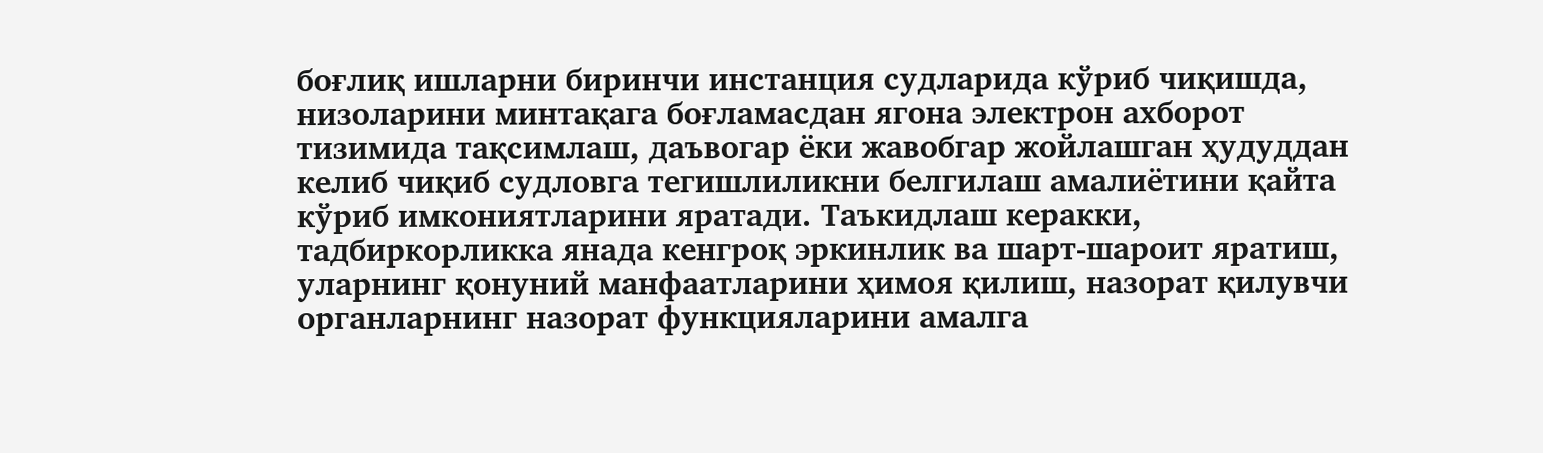боғлиқ ишларни биринчи инстанция судларида кўриб чиқишда, низоларини минтақага боғламасдан ягона электрон ахборот тизимида тақсимлаш, даъвогар ёки жавобгар жойлашган ҳудуддан келиб чиқиб судловга тегишлиликни белгилаш амалиётини қайта кўриб имкониятларини яратади. Таъкидлаш керакки, тадбиркорликка янада кенгроқ эркинлик ва шарт-шароит яратиш, уларнинг қонуний манфаатларини ҳимоя қилиш, назорат қилувчи органларнинг назорат функцияларини амалга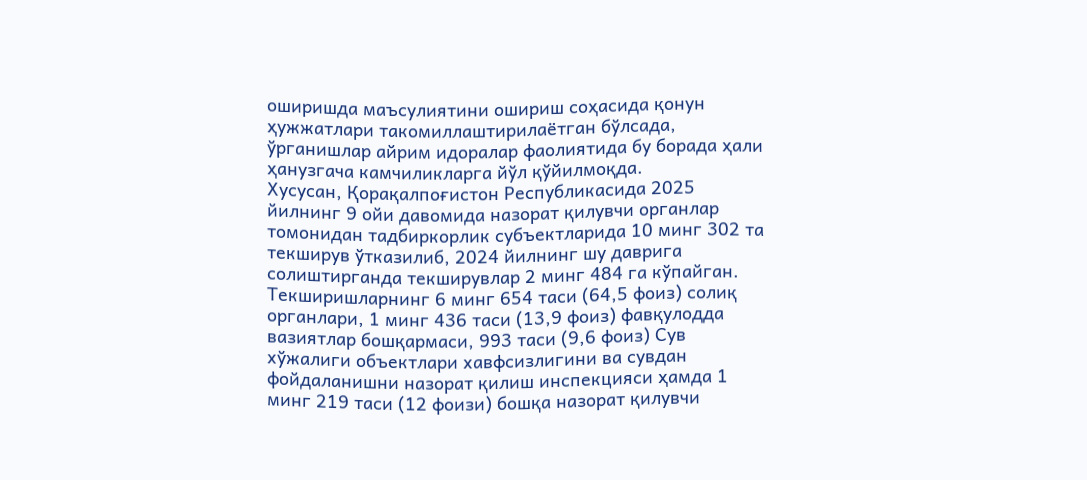оширишда маъсулиятини ошириш соҳасида қонун ҳужжатлари такомиллаштирилаётган бўлсада, ўрганишлар айрим идоралар фаолиятида бу борада ҳали ҳанузгача камчиликларга йўл қўйилмоқда.
Хусусан, Қорақалпоғистон Республикасида 2025 йилнинг 9 ойи давомида назорат қилувчи органлар томонидан тадбиркорлик субъектларида 10 минг 302 та текширув ўтказилиб, 2024 йилнинг шу даврига солиштирганда текширувлар 2 минг 484 га кўпайган. Текширишларнинг 6 минг 654 таси (64,5 фоиз) солиқ органлари, 1 минг 436 таси (13,9 фоиз) фавқулодда вазиятлар бошқармаси, 993 таси (9,6 фоиз) Сув хўжалиги объектлари хавфсизлигини ва сувдан фойдаланишни назорат қилиш инспекцияси ҳамда 1 минг 219 таси (12 фоизи) бошқа назорат қилувчи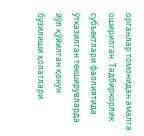органлар томонидан амалга оширилган. Тадбиркорлик субъектлари фаолиятида ўтказилган текширувларда йўл қўйилган қонун бузилиши ҳолатлари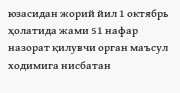юзасидан жорий йил 1 октябрь ҳолатида жами 51 нафар назорат қилувчи орган маъсул ходимига нисбатан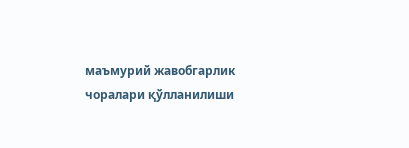маъмурий жавобгарлик чоралари қўлланилиши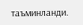таъминланди.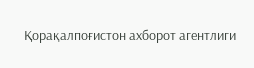Қорақалпоғистон ахборот агентлиги